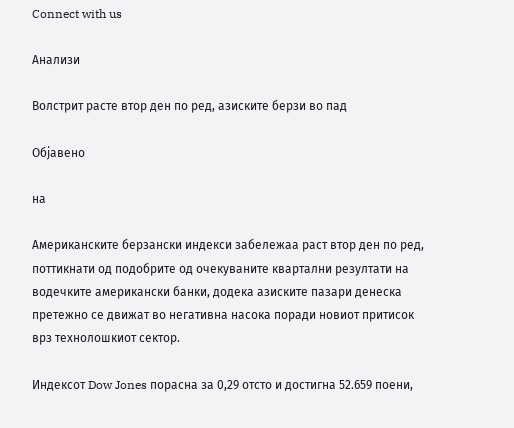Connect with us

Анализи

Волстрит расте втор ден по ред, азиските берзи во пад

Објавено

на

Американските берзански индекси забележаа раст втор ден по ред, поттикнати од подобрите од очекуваните квартални резултати на водечките американски банки, додека азиските пазари денеска претежно се движат во негативна насока поради новиот притисок врз технолошкиот сектор.

Индексот Dow Jones порасна за 0,29 отсто и достигна 52.659 поени,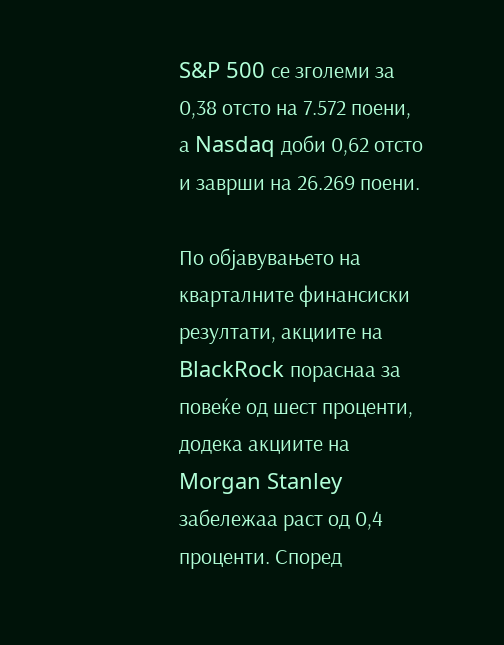S&P 500 се зголеми за 0,38 отсто на 7.572 поени, а Nasdaq доби 0,62 отсто и заврши на 26.269 поени.

По објавувањето на кварталните финансиски резултати, акциите на BlackRock пораснаа за повеќе од шест проценти, додека акциите на Morgan Stanley забележаа раст од 0,4 проценти. Според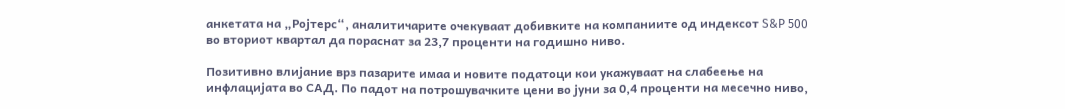анкетата на „Ројтерс“, аналитичарите очекуваат добивките на компаниите од индексот S&P 500 во вториот квартал да пораснат за 23,7 проценти на годишно ниво.

Позитивно влијание врз пазарите имаа и новите податоци кои укажуваат на слабеење на инфлацијата во САД. По падот на потрошувачките цени во јуни за 0,4 проценти на месечно ниво,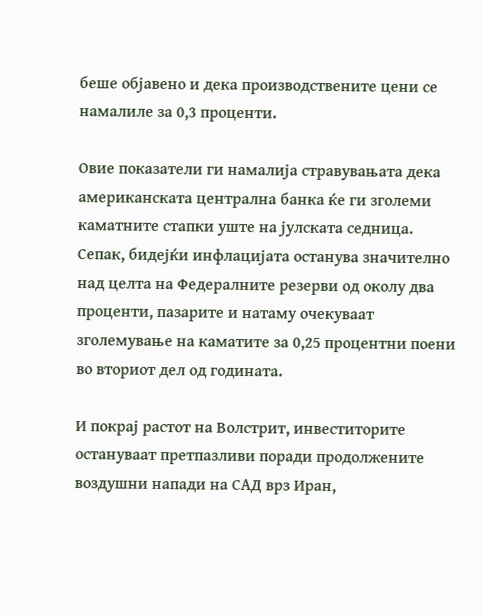беше објавено и дека производствените цени се намалиле за 0,3 проценти.

Овие показатели ги намалија стравувањата дека американската централна банка ќе ги зголеми каматните стапки уште на јулската седница. Сепак, бидејќи инфлацијата останува значително над целта на Федералните резерви од околу два проценти, пазарите и натаму очекуваат зголемување на каматите за 0,25 процентни поени во вториот дел од годината.

И покрај растот на Волстрит, инвеститорите остануваат претпазливи поради продолжените воздушни напади на САД врз Иран,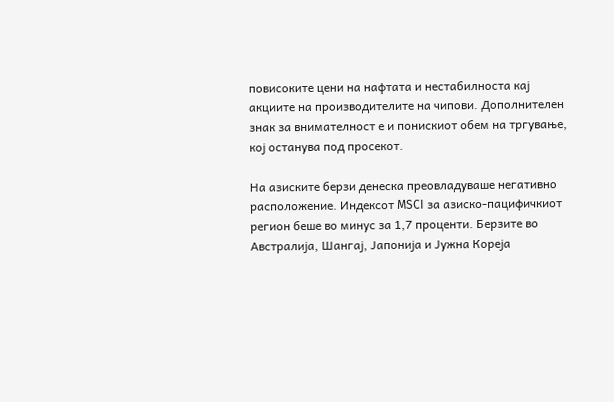повисоките цени на нафтата и нестабилноста кај акциите на производителите на чипови. Дополнителен знак за внимателност е и понискиот обем на тргување, кој останува под просекот.

На азиските берзи денеска преовладуваше негативно расположение. Индексот MSCI за азиско-пацифичкиот регион беше во минус за 1,7 проценти. Берзите во Австралија, Шангај, Јапонија и Јужна Кореја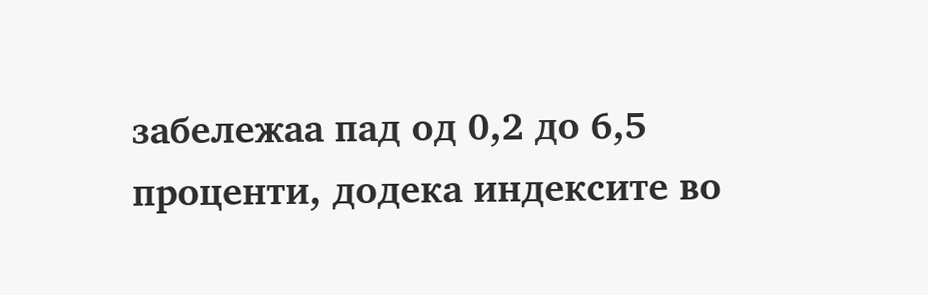забележаа пад од 0,2 до 6,5 проценти, додека индексите во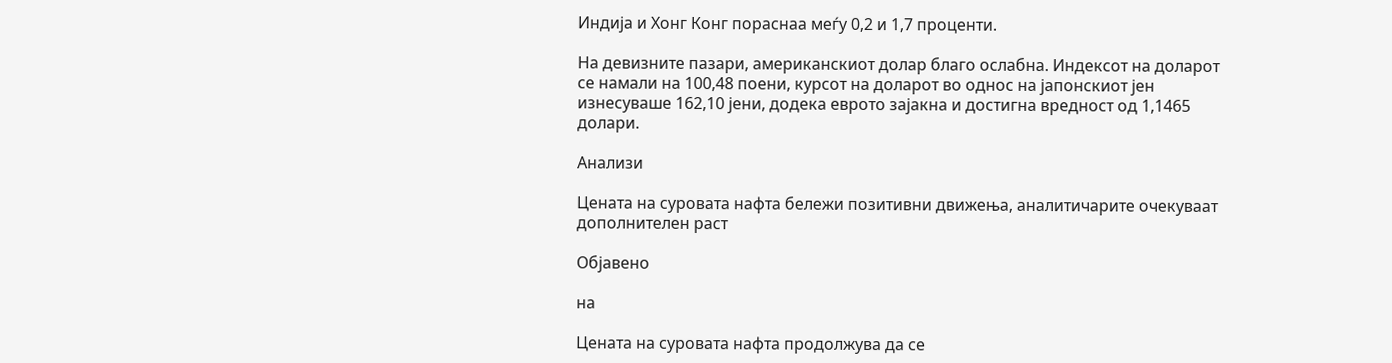Индија и Хонг Конг пораснаа меѓу 0,2 и 1,7 проценти.

На девизните пазари, американскиот долар благо ослабна. Индексот на доларот се намали на 100,48 поени, курсот на доларот во однос на јапонскиот јен изнесуваше 162,10 јени, додека еврото зајакна и достигна вредност од 1,1465 долари.

Анализи

Цената на суровата нафта бележи позитивни движења, аналитичарите очекуваат дополнителен раст

Објавено

на

Цената на суровата нафта продолжува да се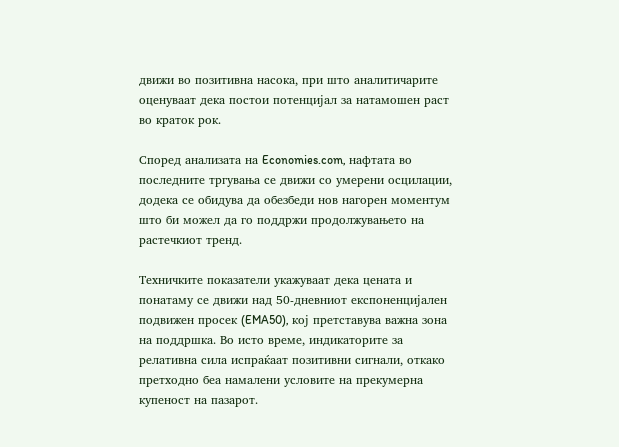движи во позитивна насока, при што аналитичарите оценуваат дека постои потенцијал за натамошен раст во краток рок.

Според анализата на Economies.com, нафтата во последните тргувања се движи со умерени осцилации, додека се обидува да обезбеди нов нагорен моментум што би можел да го поддржи продолжувањето на растечкиот тренд.

Техничките показатели укажуваат дека цената и понатаму се движи над 50-дневниот експоненцијален подвижен просек (EMA50), кој претставува важна зона на поддршка. Во исто време, индикаторите за релативна сила испраќаат позитивни сигнали, откако претходно беа намалени условите на прекумерна купеност на пазарот.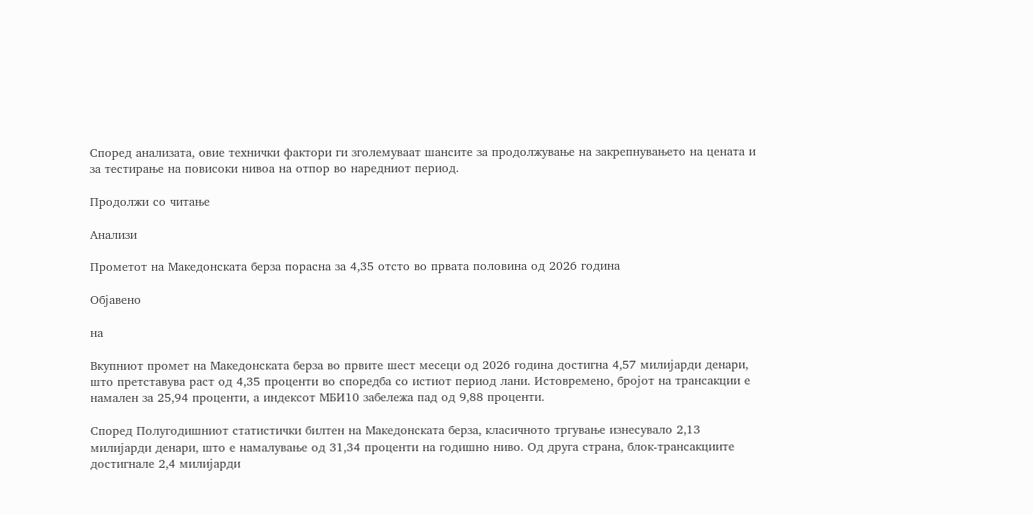Според анализата, овие технички фактори ги зголемуваат шансите за продолжување на закрепнувањето на цената и за тестирање на повисоки нивоа на отпор во наредниот период.

Продолжи со читање

Анализи

Прометот на Македонската берза порасна за 4,35 отсто во првата половина од 2026 година

Објавено

на

Вкупниот промет на Македонската берза во првите шест месеци од 2026 година достигна 4,57 милијарди денари, што претставува раст од 4,35 проценти во споредба со истиот период лани. Истовремено, бројот на трансакции е намален за 25,94 проценти, а индексот МБИ10 забележа пад од 9,88 проценти.

Според Полугодишниот статистички билтен на Македонската берза, класичното тргување изнесувало 2,13 милијарди денари, што е намалување од 31,34 проценти на годишно ниво. Од друга страна, блок-трансакциите достигнале 2,4 милијарди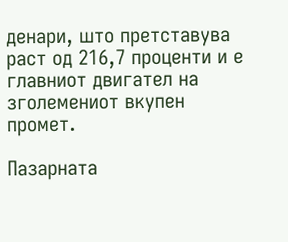денари, што претставува раст од 216,7 проценти и е главниот двигател на зголемениот вкупен промет.

Пазарната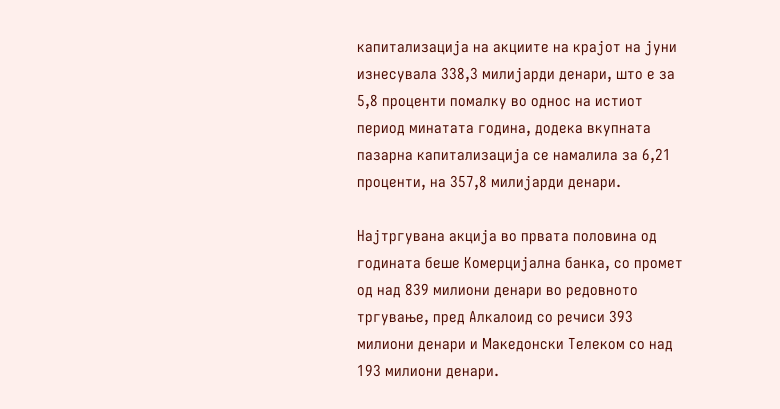капитализација на акциите на крајот на јуни изнесувала 338,3 милијарди денари, што е за 5,8 проценти помалку во однос на истиот период минатата година, додека вкупната пазарна капитализација се намалила за 6,21 проценти, на 357,8 милијарди денари.

Најтргувана акција во првата половина од годината беше Комерцијална банка, со промет од над 839 милиони денари во редовното тргување, пред Алкалоид со речиси 393 милиони денари и Македонски Телеком со над 193 милиони денари.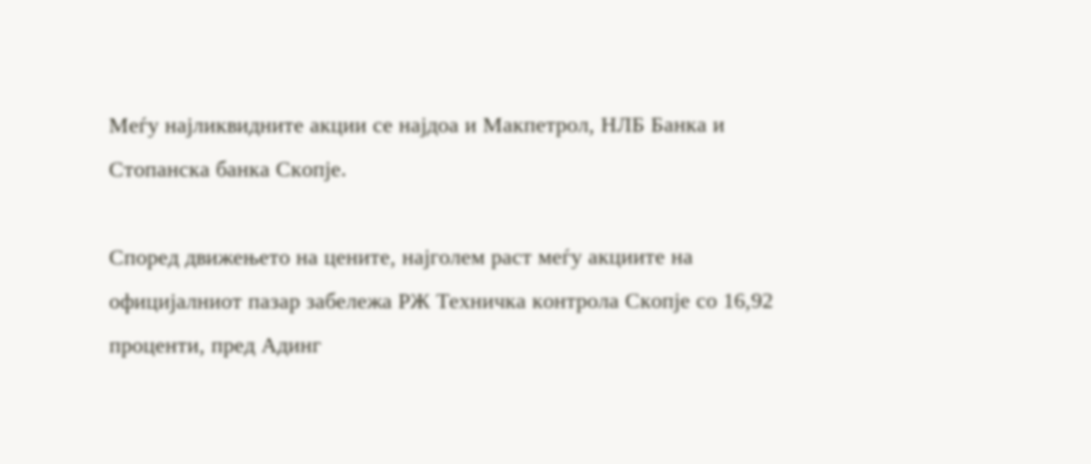Меѓу најликвидните акции се најдоа и Макпетрол, НЛБ Банка и Стопанска банка Скопје.

Според движењето на цените, најголем раст меѓу акциите на официјалниот пазар забележа РЖ Техничка контрола Скопје со 16,92 проценти, пред Адинг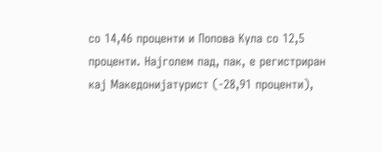со 14,46 проценти и Попова Кула со 12,5 проценти. Најголем пад, пак, е регистриран кај Македонијатурист (-28,91 проценти),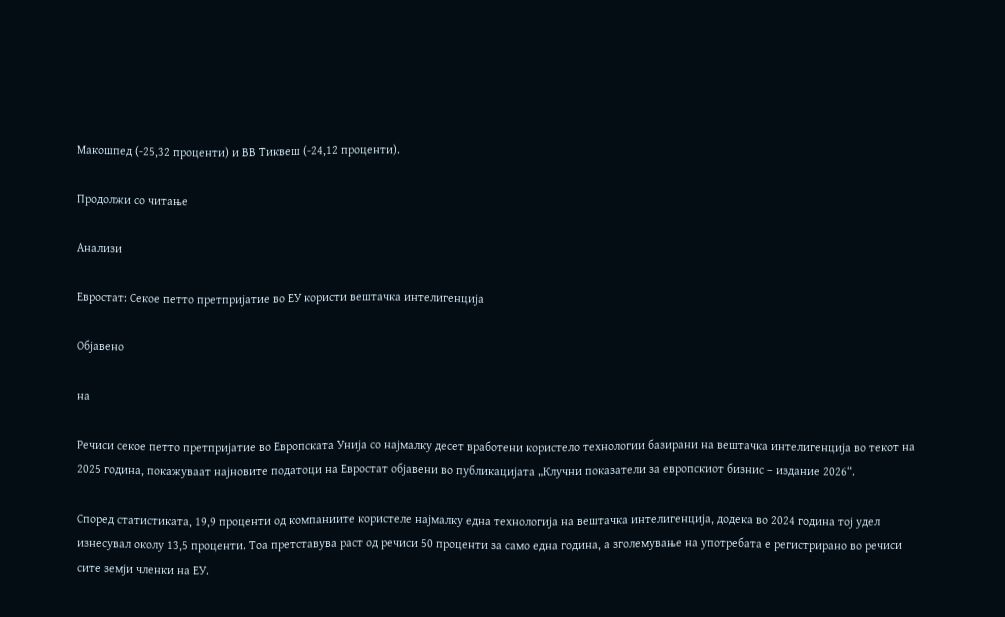Макошпед (-25,32 проценти) и ВВ Тиквеш (-24,12 проценти).

Продолжи со читање

Анализи

Евростат: Секое петто претпријатие во ЕУ користи вештачка интелигенција

Објавено

на

Речиси секое петто претпријатие во Европската Унија со најмалку десет вработени користело технологии базирани на вештачка интелигенција во текот на 2025 година, покажуваат најновите податоци на Евростат објавени во публикацијата „Клучни показатели за европскиот бизнис – издание 2026“.

Според статистиката, 19,9 проценти од компаниите користеле најмалку една технологија на вештачка интелигенција, додека во 2024 година тој удел изнесувал околу 13,5 проценти. Тоа претставува раст од речиси 50 проценти за само една година, а зголемување на употребата е регистрирано во речиси сите земји членки на ЕУ.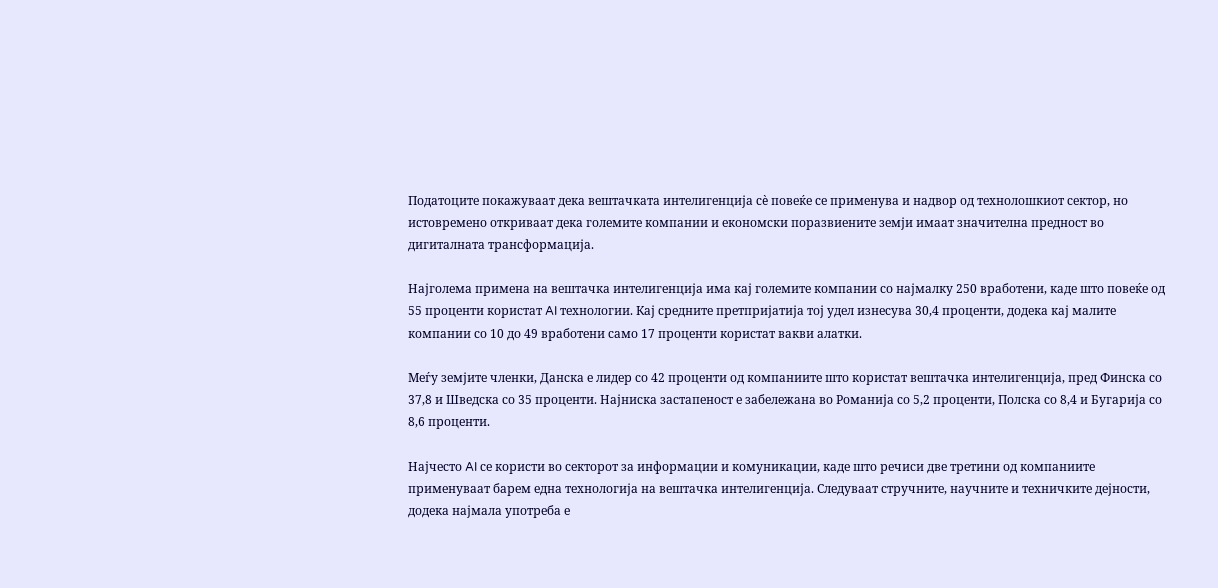Податоците покажуваат дека вештачката интелигенција сè повеќе се применува и надвор од технолошкиот сектор, но истовремено откриваат дека големите компании и економски поразвиените земји имаат значителна предност во дигиталната трансформација.

Најголема примена на вештачка интелигенција има кај големите компании со најмалку 250 вработени, каде што повеќе од 55 проценти користат AI технологии. Кај средните претпријатија тој удел изнесува 30,4 проценти, додека кај малите компании со 10 до 49 вработени само 17 проценти користат вакви алатки.

Меѓу земјите членки, Данска е лидер со 42 проценти од компаниите што користат вештачка интелигенција, пред Финска со 37,8 и Шведска со 35 проценти. Најниска застапеност е забележана во Романија со 5,2 проценти, Полска со 8,4 и Бугарија со 8,6 проценти.

Најчесто AI се користи во секторот за информации и комуникации, каде што речиси две третини од компаниите применуваат барем една технологија на вештачка интелигенција. Следуваат стручните, научните и техничките дејности, додека најмала употреба е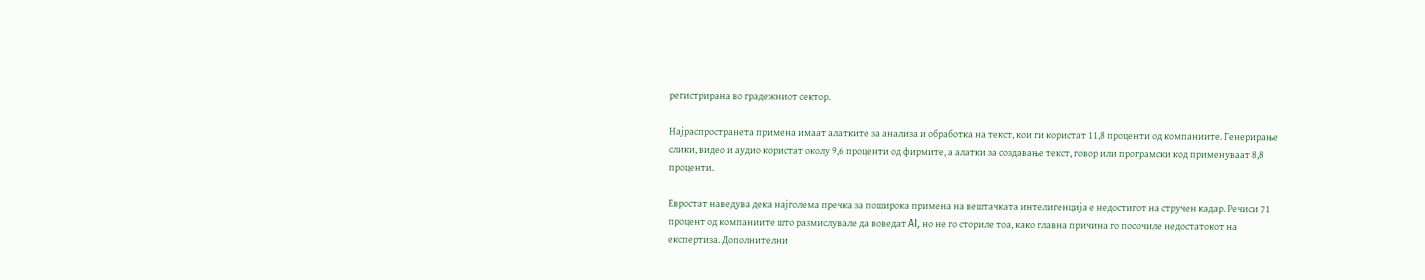регистрирана во градежниот сектор.

Најраспространета примена имаат алатките за анализа и обработка на текст, кои ги користат 11,8 проценти од компаниите. Генерирање слики, видео и аудио користат околу 9,6 проценти од фирмите, а алатки за создавање текст, говор или програмски код применуваат 8,8 проценти.

Евростат наведува дека најголема пречка за поширока примена на вештачката интелигенција е недостигот на стручен кадар. Речиси 71 процент од компаниите што размислувале да воведат AI, но не го сториле тоа, како главна причина го посочиле недостатокот на експертиза. Дополнителни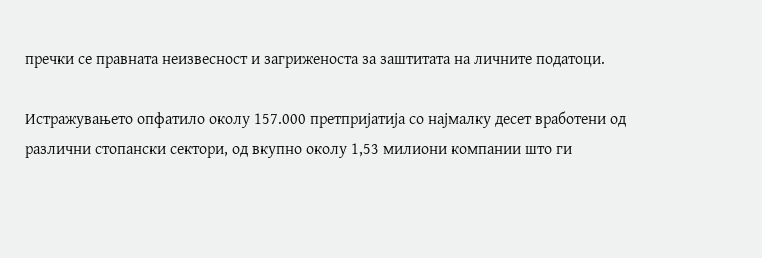пречки се правната неизвесност и загриженоста за заштитата на личните податоци.

Истражувањето опфатило околу 157.000 претпријатија со најмалку десет вработени од различни стопански сектори, од вкупно околу 1,53 милиони компании што ги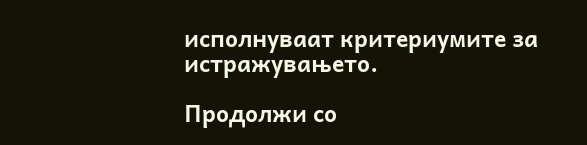исполнуваат критериумите за истражувањето.

Продолжи со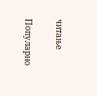читање

Популарно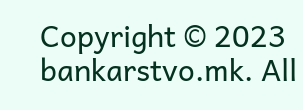Copyright © 2023 bankarstvo.mk. All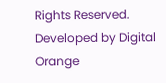Rights Reserved. Developed by Digital Orange